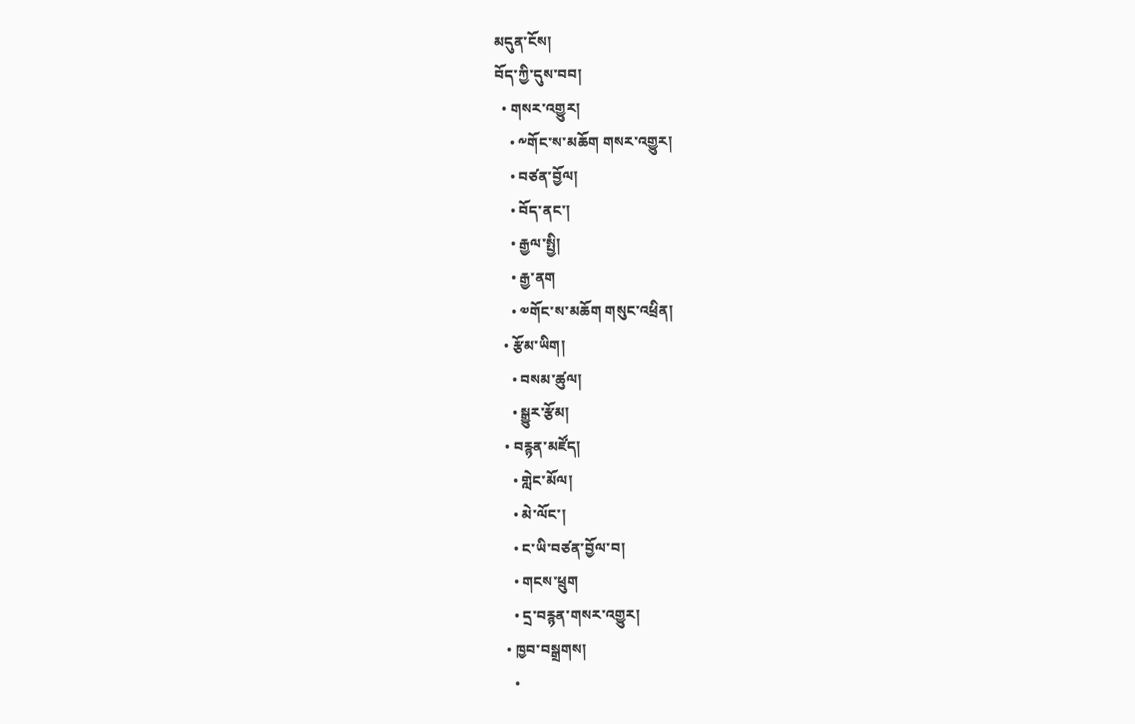མདུན་ངོས།
བོད་ཀྱི་དུས་བབ།
  • གསར་འགྱུར།
    • ༸གོང་ས་མཆོག གསར་འགྱུར།
    • བཙན་བྱོལ།
    • བོད་ནང་།
    • རྒྱལ་སྤྱི།
    • རྒྱ་ནག
    • ༧གོང་ས་མཆོག གསུང་འཕྲིན།
  • རྩོམ་ཡིག།
    • བསམ་ཚུལ།
    • སྒྱུར་རྩོམ།
  • བརྙན་མཛོད།
    • གླེང་མོལ།
    • མེ་ལོང་།
    • ང་ཡི་བཙན་བྱོལ་བ།
    • གངས་ཕྲུག
    • དྲ་བརྙན་གསར་འགྱུར།
  • ཁྱབ་བསྒྲགས།
    •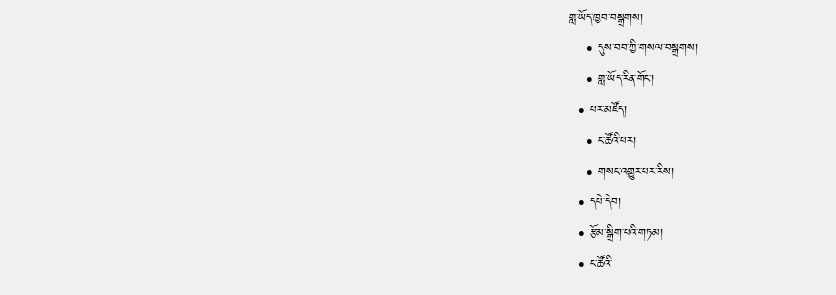གླ་ཡོད་ཁྱབ་བསྒྲགས།
    • དུས་བབ་ཀྱི་གསལ་བསྒྲགས།
    • གླ་ཡོད་རིན་གོང་།
  • པར་མཛོད།
    • ང་ཚོའི་པར།
    • གསང་འགྱུར་པར་རིས།
  • དཔེ་དེབ།
  • རྩོམ་སྒྲིག་པའི་གཏམ།
  • ང་ཚོའི་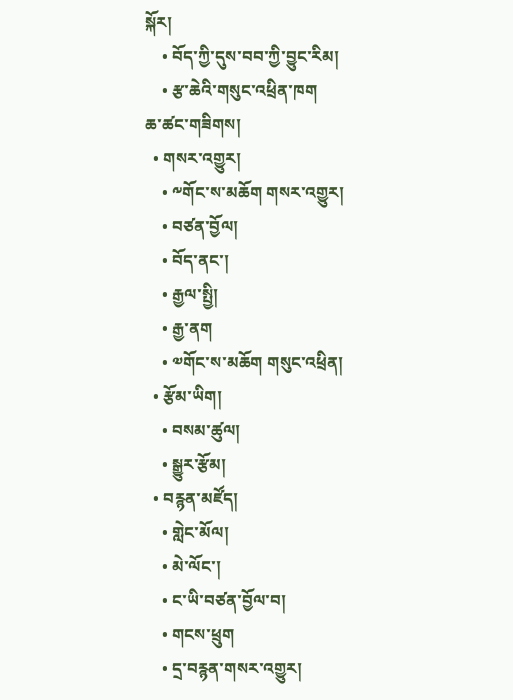སྐོར།
    • བོད་ཀྱི་དུས་བབ་ཀྱི་བྱུང་རིམ།
    • རྩ་ཆེའི་གསུང་འཕྲིན་ཁག
ཆ་ཚང་གཟིགས།
  • གསར་འགྱུར།
    • ༸གོང་ས་མཆོག གསར་འགྱུར།
    • བཙན་བྱོལ།
    • བོད་ནང་།
    • རྒྱལ་སྤྱི།
    • རྒྱ་ནག
    • ༧གོང་ས་མཆོག གསུང་འཕྲིན།
  • རྩོམ་ཡིག།
    • བསམ་ཚུལ།
    • སྒྱུར་རྩོམ།
  • བརྙན་མཛོད།
    • གླེང་མོལ།
    • མེ་ལོང་།
    • ང་ཡི་བཙན་བྱོལ་བ།
    • གངས་ཕྲུག
    • དྲ་བརྙན་གསར་འགྱུར།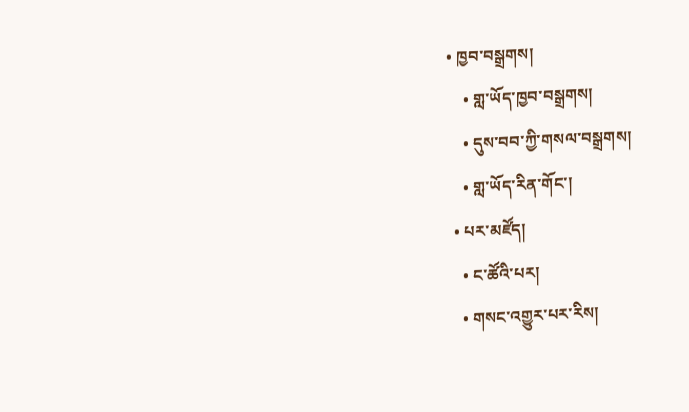• ཁྱབ་བསྒྲགས།
    • གླ་ཡོད་ཁྱབ་བསྒྲགས།
    • དུས་བབ་ཀྱི་གསལ་བསྒྲགས།
    • གླ་ཡོད་རིན་གོང་།
  • པར་མཛོད།
    • ང་ཚོའི་པར།
    • གསང་འགྱུར་པར་རིས།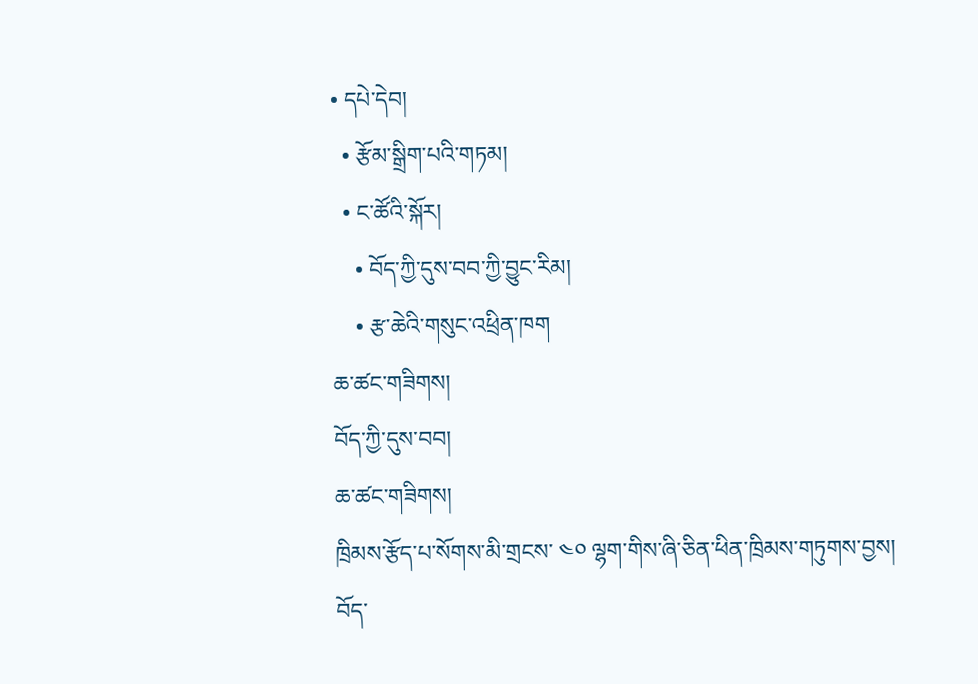• དཔེ་དེབ།
  • རྩོམ་སྒྲིག་པའི་གཏམ།
  • ང་ཚོའི་སྐོར།
    • བོད་ཀྱི་དུས་བབ་ཀྱི་བྱུང་རིམ།
    • རྩ་ཆེའི་གསུང་འཕྲིན་ཁག
ཆ་ཚང་གཟིགས།
བོད་ཀྱི་དུས་བབ།
ཆ་ཚང་གཟིགས།
ཁྲིམས་རྩོད་པ་སོགས་མི་གྲངས་ ༤༠ ལྷག་གིས་ཞི་ཅིན་ཕིན་ཁྲིམས་གཏུགས་བྱས།
བོད་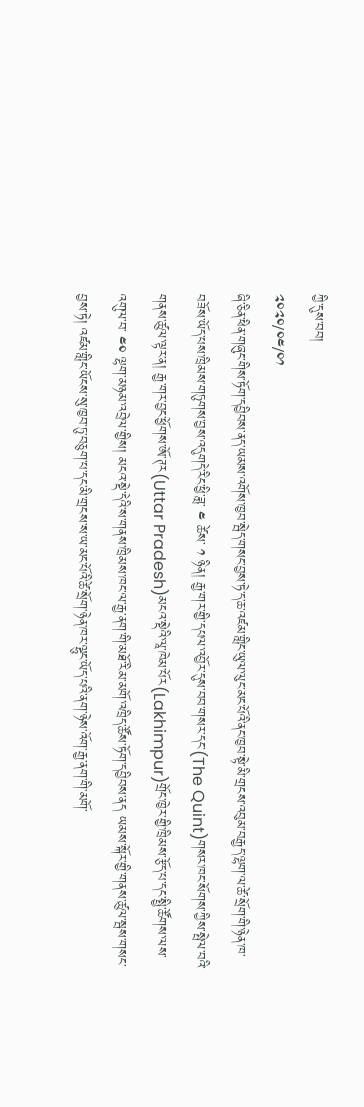ཀྱི་དུས་བབ།
༢༠༢༠/༠༤/༠༡
ཞི་ཅིན་ཕིན་གཞུང་གིས་ཏོག་དབྱིབས་ནད་ཡམས་འགོས་ཁྱབ་སྦེད་གསང་བྱས་ཏེ་ད་ཆ་འཛམ་གླིང་ཡུལ་ལུང་མང་པོའི་ནང་ཁྱབ་སྟེ་མི་གྲངས་འབུམ་བརྒྱད་ལྷག་ལ་ཚེ་སྲོག་གི་ཉེན་ཁ་བཟོས་ཡོད་པས་ཁྲིམས་གཏུགས་བྱས་འདུགདེ་རིང་ཕྱི་ཟླ་ ༤ ཚེས་ ༡ ཉིན། རྒྱ་གར་གྱི་དཔལ་འབྱོར་དུས་བབ་གསར་དང་(The Quint)གསར་ཁང་སོགས་ཀྱིས་སྤེལ་བའི་གནས་ཚུལ་ལྟར་ན། རྒྱ་གར་བྱང་ཕྱོགས་ཨོ་ཊར(Uttar Pradesh)མངའ་སྡེའི་ལཱ་ཁེམ་པོར(Lakhimpur)གྲོང་ཁྱེར་གྱི་ཁྲིམས་རྩོད་པ་དང་སྤྱི་ཚོགས་ལས་འགུལ་བ་ ༤༠ ལྷག་མཉམ་འབྲེལ་གྱིས། མངའ་སྡེ་དེའི་ས་གནས་ཁྲིམས་ཁང་ལ་རྒྱ་ནག་གི་མཐོ་རིམ་མགོ་འཁྲིད་ཚོས་ཏོག་དབྱིབས་ནད ཡམས་སྐོར་གྱི་གནས་ཚུལ་སྦས་གསང་བྱས་ཏེ། འཛམ་གླིང་ཡོངས་སུ་ཁྱབ་ཏུ་བཅུག་པ་དང་མི་གྲངས་ས་ཡ་མང་པོའི་ཚེ་སྲོག་ཉེན་ཁར་ལྷུང་ཡོད་པའི་ནག་ཉེས་འོག་རྒྱ་ནག་གི་མགོ་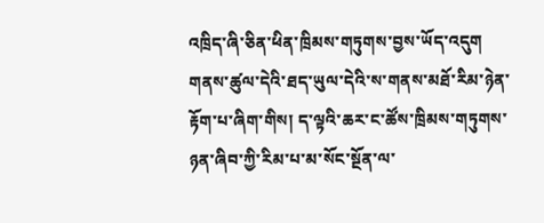འཁྲིད་ཞི་ཅིན་ཕིན་ཁྲིམས་གཏུགས་བྱས་ཡོད་འདུག
གནས་ཚུལ་དེའི་ཐད་ཡུལ་དེའི་ས་གནས་མཐོ་རིམ་ཉེན་རྟོག་པ་ཞིག་གིས། ད་ལྟའི་ཆར་ང་ཚོས་ཁྲིམས་གཏུགས་ཉན་ཞིབ་ཀྱི་རིམ་པ་མ་སོང་སྔོན་ལ་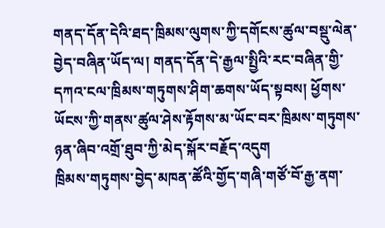གནད་དོན་དེའི་ཐད་ཁྲིམས་ལུགས་ཀྱི་དགོངས་ཚུལ་བསྡུ་ལེན་བྱེད་བཞིན་ཡོད་ལ། གནད་དོན་དེ་རྒྱལ་སྤྱིའི་རང་བཞིན་གྱི་དཀའ་ངལ་ཁྲིམས་གཏུགས་ཤིག་ཆགས་ཡོད་སྟབས། ཕྱོགས་ཡོངས་ཀྱི་གནས་ཚུལ་ཤེས་རྟོགས་མ་ཡོང་བར་ཁྲིམས་གཏུགས་ཉན་ཞིབ་འགྲོ་ཐུབ་ཀྱི་མེད་སྐོར་བརྗོད་འདུག
ཁྲིམས་གཏུགས་བྱེད་མཁན་ཚོའི་གྱོད་གཞི་གཙོ་བོ་རྒྱ་ནག་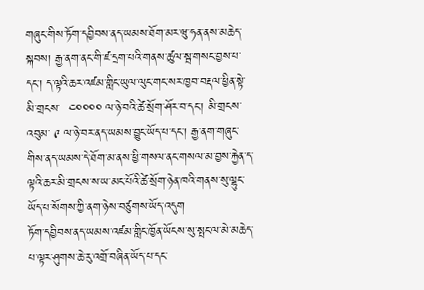གཞུང་གིས་ཏོག་དབྱིབས་ནད་ཡམས་ཐོག་མར་ཝུ་ཧན་ནས་མཆེད་སྐབས། རྒྱ་ནག་ནང་གི་ཛ་དྲག་པའི་གནས་ཚུལ་སྦ་གསང་བྱས་པ་དང་། ད་ལྟའི་ཆར་འཛམ་གླིང་ཡུལ་ལུང་གང་སར་ཁྱབ་བརྡལ་ཕྱིན་སྟེ་མི་གྲངས་  ༤༠༠༠༠ ལ་ཉེ་བའི་ཚེ་སྲོག་ཤོར་བ་དང་། མི་གྲངས་འབུམ་ ༩ ལ་ཉེ་བར་ནད་ཡམས་བྱུང་ཡོད་པ་དང་། རྒྱ་ནག་གཞུང་གིས་ནད་ཡམས་དེ་ཐོག་མ་ནས་ཕྱི་གསལ་ནང་གསལ་མ་བྱས་རྐྱེན་ད་ལྟའི་ཆར་མི་གྲངས་ས་ཡ་མང་པོའི་ཚེ་སྲོག་ཉེན་ཁའི་གནས་སུ་ལྷུང་ཡོད་པ་སོགས་ཀྱི་ནག་ཉེས་བཙུགས་ཡོད་འདུག
ཏོག་དབྱིབས་ནད་ཡམས་འཛམ་གླིང་ཁྱོན་ཡོངས་སུ་སྤང་ལ་མེ་མཆེད་པ་ལྟར་ཤུགས་ཆེ་རུ་འགྲོ་བཞིན་ཡོད་པ་དང་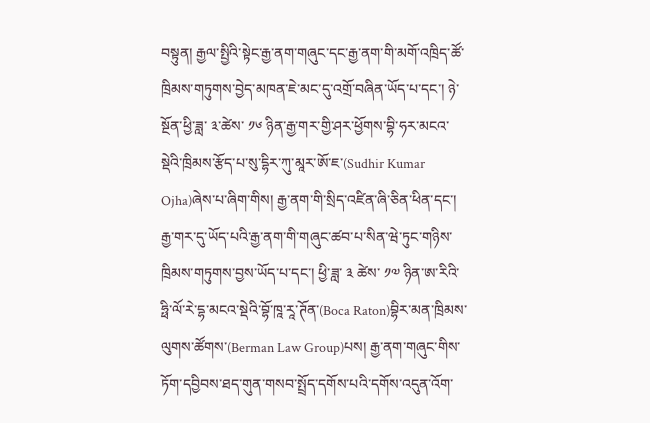བསྟུན། རྒྱལ་སྤྱིའི་སྟེང་རྒྱ་ནག་གཞུང་དང་རྒྱ་ནག་གི་མགོ་འཁྲིད་ཚོ་ཁྲིམས་གཏུགས་བྱེད་མཁན་ཇེ་མང་དུ་འགྲོ་བཞིན་ཡོད་པ་དང་། ཉེ་སྔོན་ཕྱི་ཟླ་ ༣་ཚེས་ ༡༦ ཉིན་རྒྱ་གར་གྱི་ཤར་ཕྱོགས་བྷི་ཧར་མངའ་སྡེའི་ཁྲིམས་རྩོད་པ་སུ་དྷིར་ཀུ་མཱར་ཨོ་ཇ་(Sudhir Kumar Ojha)ཞེས་པ་ཞིག་གིས། རྒྱ་ནག་གི་སྲིད་འཛིན་ཞི་ཅིན་ཕིན་དང་། རྒྱ་གར་དུ་ཡོད་པའི་རྒྱ་ནག་གི་གཞུང་ཚབ་པ་སིན་ཝེ་ཏུང་གཉིས་ཁྲིམས་གཏུགས་བྱས་ཡོད་པ་དང་། ཕྱི་ཟླ་ ༣ ཚེས་ ༡༧ ཉིན་ཨ་རིའི་ཧྥི་ལོ་རེ་དྷ་མངའ་སྡེའི་བྷོ་ཁཱ་རཱ་ཊོན་(Boca Raton)བྷིར་མན་ཁྲིམས་ལུགས་ཚོགས་(Berman Law Group)པས། རྒྱ་ནག་གཞུང་གིས་ཏོག་དབྱིབས་ཐད་གུན་གསབ་སྤྲོད་དགོས་པའི་དགོས་འདུན་འོག་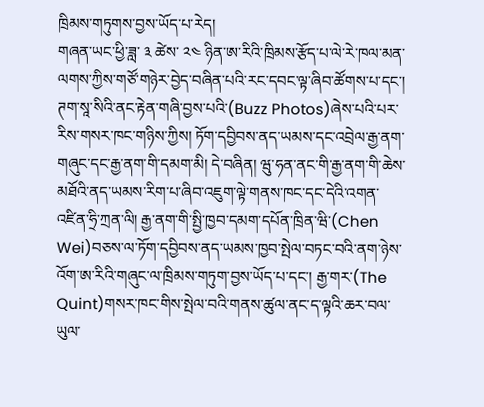ཁྲིམས་གཏུགས་བྱས་ཡོད་པ་རེད།
གཞན་ཡང་ཕྱི་ཟླ་ ༣ ཚེས་ ༢༤ ཉིན་ཨ་རིའི་ཁྲིམས་རྩོད་པ་ལེ་རེ་ཁལ་མན་ལགས་ཀྱིས་གཙོ་གཉེར་བྱེད་བཞིན་པའི་རང་དབང་ལྟ་ཞིབ་ཚོགས་པ་དང་། ཊག་སཱ་སིའི་ནང་རྟེན་གཞི་བྱས་པའི་(Buzz Photos)ཞེས་པའི་པར་རིས་གསར་ཁང་གཉིས་ཀྱིས། ཏོག་དབྱིབས་ནད་ཡམས་དང་འབྲེལ་རྒྱ་ནག་གཞུང་དང་རྒྱ་ནག་གི་དམག་མི། དེ་བཞིན། ཝུ་ཧན་ནང་གི་རྒྱ་ནག་གི་ཆེས་མཐོའི་ནད་ཡམས་རིག་པ་ཞིབ་འཇུག་ལྟེ་གནས་ཁང་དང་དེའི་འགན་འཛིན་ཧྲི་ཀྲན་ལི། རྒྱ་ནག་གི་སྤྱི་ཁྱབ་དམག་དཔོན་ཁྲིན་ཝི་(Chen Wei)བཅས་ལ་ཏོག་དབྱིབས་ནད་ཡམས་ཁྱབ་སྤེལ་བཏང་བའི་ནག་ཉེས་འོག་ཨ་རིའི་གཞུང་ལ་ཁྲིམས་གཏུག་བྱས་ཡོད་པ་དང་། རྒྱ་གར་(The Quint)གསར་ཁང་གིས་སྤེལ་བའི་གནས་ཚུལ་ནང་ད་ལྟའི་ཆར་བལ་ཡུལ་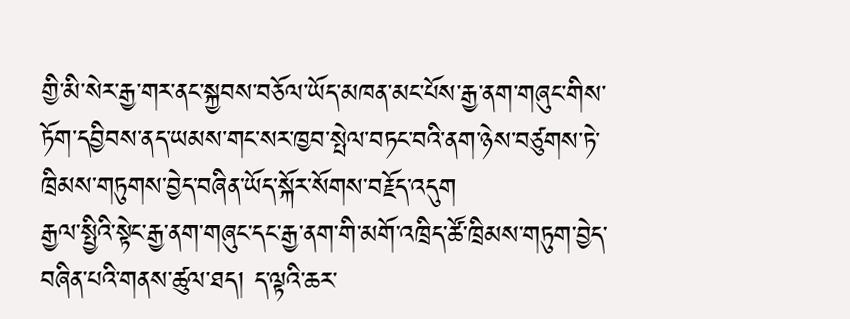གྱི་མི་སེར་རྒྱ་གར་ནང་སྐྱབས་བཅོལ་ཡོད་མཁན་མང་པོས་རྒྱ་ནག་གཞུང་གིས་ཏོག་དབྱིབས་ནད་ཡམས་གང་སར་ཁྱབ་སྤེལ་བཏང་བའི་ནག་ཉེས་བཙུགས་ཏེ་ཁྲིམས་གཏུགས་བྱེད་བཞིན་ཡོད་སྐོར་སོགས་བརྗོད་འདུག
རྒྱལ་སྤྱིའི་སྟེང་རྒྱ་ནག་གཞུང་དང་རྒྱ་ནག་གི་མགོ་འཁྲིད་ཚོ་ཁྲིམས་གཏུག་བྱེད་བཞིན་པའི་གནས་ཚུལ་ཐད། ད་ལྟའི་ཆར་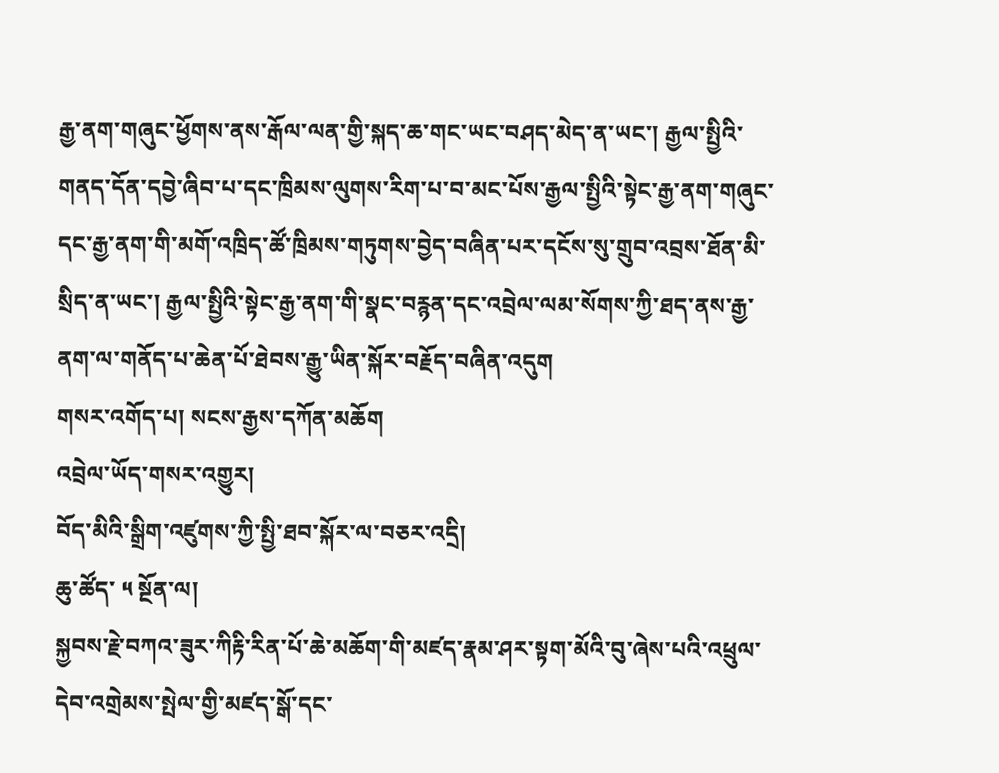རྒྱ་ནག་གཞུང་ཕྱོགས་ནས་རྒོལ་ལན་གྱི་སྐད་ཆ་གང་ཡང་བཤད་མེད་ན་ཡང་། རྒྱལ་སྤྱིའི་གནད་དོན་དབྱེ་ཞིབ་པ་དང་ཁྲིམས་ལུགས་རིག་པ་བ་མང་པོས་རྒྱལ་སྤྱིའི་སྟེང་རྒྱ་ནག་གཞུང་དང་རྒྱ་ནག་གི་མགོ་འཁྲིད་ཚོ་ཁྲིམས་གཏུགས་བྱེད་བཞིན་པར་དངོས་སུ་གྲུབ་འབྲས་ཐོན་མི་སྲིད་ན་ཡང་། རྒྱལ་སྤྱིའི་སྟེང་རྒྱ་ནག་གི་སྣང་བརྙན་དང་འབྲེལ་ལམ་སོགས་ཀྱི་ཐད་ནས་རྒྱ་ནག་ལ་གནོད་པ་ཆེན་པོ་ཐེབས་རྒྱུ་ཡིན་སྐོར་བརྗོད་བཞིན་འདུག
གསར་འགོད་པ། སངས་རྒྱས་དཀོན་མཆོག
འབྲེལ་ཡོད་གསར་འགྱུར།
བོད་མིའི་སྒྲིག་འཛུགས་ཀྱི་སྤྱི་ཐབ་སྐོར་ལ་བཅར་འདྲི།
ཆུ་ཚོད་ ༥ སྔོན་ལ།
སྐྱབས་རྗེ་བཀའ་ཟུར་ཀིརྟི་རིན་པོ་ཆེ་མཆོག་གི་མཛད་རྣམ་ཤར་སྟག་མོའི་བུ་ཞེས་པའི་འཕྲུལ་དེབ་འགྲེམས་སྤེལ་གྱི་མཛད་སྒོ་དང་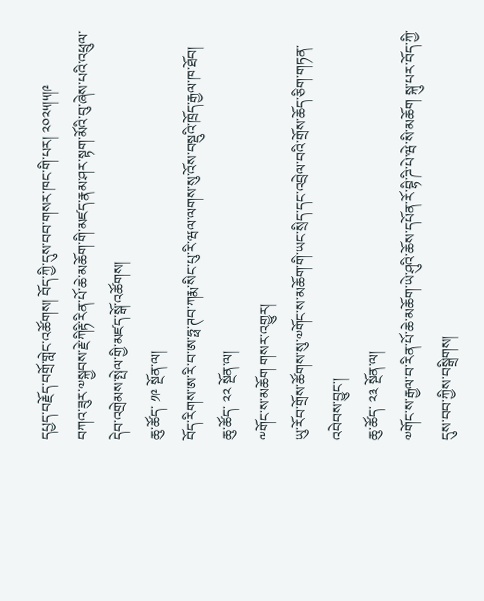དཔྱད་བརྗོད་བགྲོ་གླེང་འཚོགས། བོད་ཀྱི་དུས་བབ་གསར་ཁང་གི་པར། ༢༠༢༥།༥།༩
བཀའ་ཟུར་༧སྐྱབས་རྗེ་ཀིརྟི་རིན་པོ་ཆེ་མཆོག་གི་མཛད་རྣམ་ཤར་སྟག་མོའི་བུ་ཞེས་པའི་འཕྲུལ་དེབ་འགྲེམས་སྤེལ་གྱི་མཛད་སྒོ་འཚོགས།
ཆུ་ཚོད་ ༡༩ སྔོན་ལ།
བོད་རིགས་ཨ་རི་བ་ཨ་ཧྥ་ཊབ་ཀརྨ་སིང་པུ་རི་ཝལ་ལགས་སུ་འོས་བསྡུའི་ཁྲོད་རྒྱལ་ཁ་ཐོབ།
ཆུ་ཚོད་ ༢༢ སྔོན་ལ།
༸གོང་ས་མཆོག གསར་འགྱུར།
ཡུ་རོབ་གྲོས་ཚོགས་སུ་༧གོང་ས་མཆོག་གི་ཡང་སྲིད་དང་འབྲེལ་བའི་གྲོས་ཆོད་ཅིག་གཏན་འབེབས་བྱུང་།
ཆུ་ཚོད་ ༢༣ སྔོན་ལ།
༧གོང་ས་རྒྱལ་བ་རིན་པོ་ཆེ་མཆོག་ཡེ་ཤུའི་ཆོས་དཔོན་རོ་བྷི་ཌི་པེ་ཝེ་སི་མཆོག སྐུ་པར་བོད་ཀྱི་དུས་བབ་ཀྱིས་བསྒྲིགས།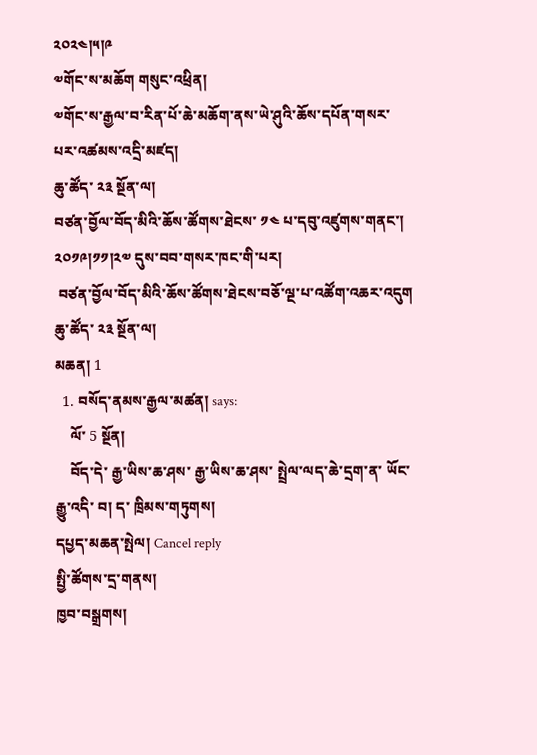༢༠༢༤།༥།༩
༧གོང་ས་མཆོག གསུང་འཕྲིན།
༧གོང་ས་རྒྱལ་བ་རིན་པོ་ཆེ་མཆོག་ནས་ཡེ་ཤུའི་ཆོས་དཔོན་གསར་པར་འཚམས་འདྲི་མཛད།
ཆུ་ཚོད་ ༢༣ སྔོན་ལ།
བཙན་བྱོལ་བོད་མིའི་ཆོས་ཚོགས་ཐེངས་ ༡༤ པ་དབུ་འཛུགས་གནང་། ༢༠༡༩།༡༡།༢༧ དུས་བབ་གསར་ཁང་གི་པར།
 བཙན་བྱོལ་བོད་མིའི་ཆོས་ཚོགས་ཐེངས་བཅོ་ལྔ་པ་འཚོག་འཆར་འདུག
ཆུ་ཚོད་ ༢༣ སྔོན་ལ།
མཆན། 1
  1. བསོད་ནམས་རྒྱལ་མཚན། says:
    ལོ་ 5 སྔོན།
    བོད་དེ་ རྒྱ་ཡིས་ཆ་ཤས་ རྒྱ་ཡིས་ཆ་ཤས་ སྤྲེལ་ལད་ཆེ་དྲག་ན་ ཡོང་རྒྱུ་འདི་ བ། ད་ ཁྲིམས་གཏུགས།
དཔྱད་མཆན་སྤེལ། Cancel reply
སྤྱི་ཚོགས་དྲ་གནས།
ཁྱབ་བསྒྲགས།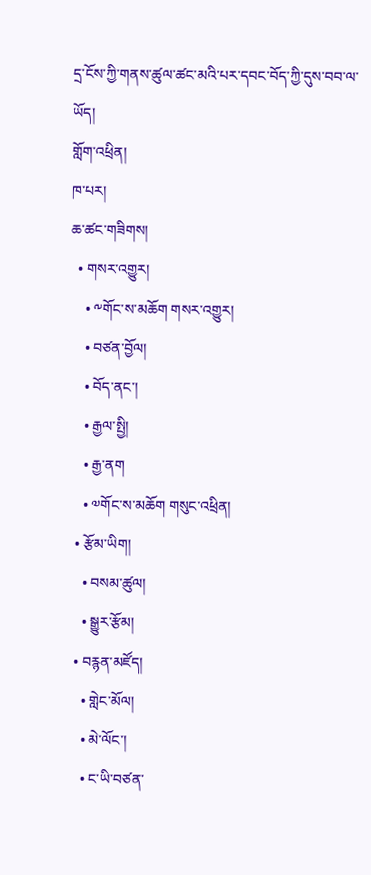དྲ་ངོས་ཀྱི་གནས་ཚུལ་ཚང་མའི་པར་དབང་བོད་ཀྱི་དུས་བབ་ལ་ཡོད།
གློག་འཕྲིན།
ཁ་པར།
ཆ་ཚང་གཟིགས།
  • གསར་འགྱུར།
    • ༸གོང་ས་མཆོག གསར་འགྱུར།
    • བཙན་བྱོལ།
    • བོད་ནང་།
    • རྒྱལ་སྤྱི།
    • རྒྱ་ནག
    • ༧གོང་ས་མཆོག གསུང་འཕྲིན།
  • རྩོམ་ཡིག།
    • བསམ་ཚུལ།
    • སྒྱུར་རྩོམ།
  • བརྙན་མཛོད།
    • གླེང་མོལ།
    • མེ་ལོང་།
    • ང་ཡི་བཙན་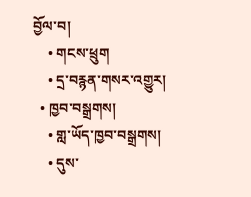བྱོལ་བ།
    • གངས་ཕྲུག
    • དྲ་བརྙན་གསར་འགྱུར།
  • ཁྱབ་བསྒྲགས།
    • གླ་ཡོད་ཁྱབ་བསྒྲགས།
    • དུས་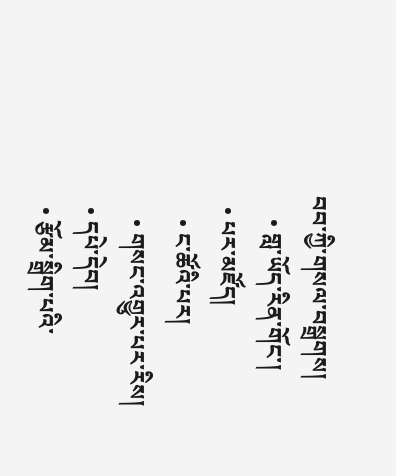བབ་ཀྱི་གསལ་བསྒྲགས།
    • གླ་ཡོད་རིན་གོང་།
  • པར་མཛོད།
    • ང་ཚོའི་པར།
    • གསང་འགྱུར་པར་རིས།
  • དཔེ་དེབ།
  • རྩོམ་སྒྲིག་པའི་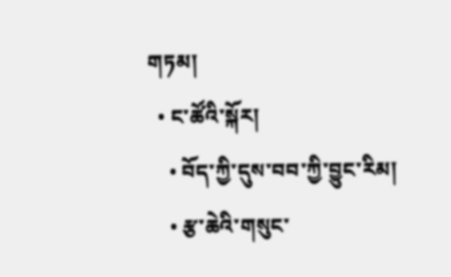གཏམ།
  • ང་ཚོའི་སྐོར།
    • བོད་ཀྱི་དུས་བབ་ཀྱི་བྱུང་རིམ།
    • རྩ་ཆེའི་གསུང་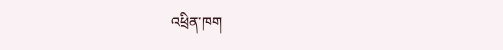འཕྲིན་ཁག